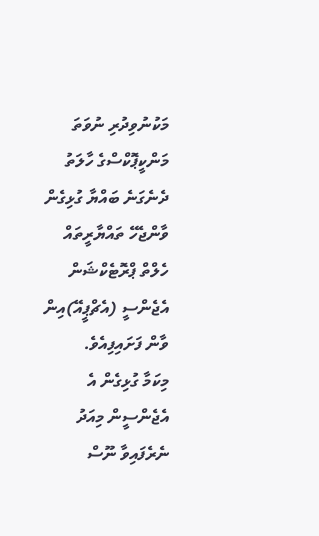މަކުނުވިދުރި ނުވަތަ މަންކީޕޮކްސްގެ ހާލަތު ދެނެގަނެ ބައްޔާ ގުޅިގެން ވާންޖެހޭ ތައްޔާރީތައް ހެލްތް ޕްރޮޓެކްޝަން އެޖެންސީ (އެޗްޕީއޭ)އިން ވާން ފަށައިފިއެވެ.
މިކަމާ ގުޅިގެން އެ އެޖެންސީން މިއަދު ނެރެފައިވާ ނޫސް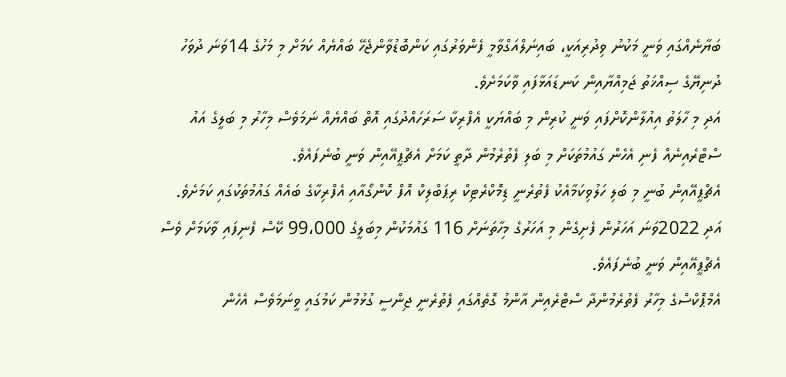ބަޔާނެއްގައި ވަނީ މަކުނު ވިދުރިއަކީ، ބައިނަލްއަގްވާމީ ފެންވަރުގައި ކަންބޮޑުވާންޖެހޭ ބައްޔެއް ކަމަށް މި މަހުގެ 14ވަނަ ދުވަހު ދުނިޔޭގެ ސިއްޚަތު ޖަމިއްޔާއިން ކަނޑައަޅާފައި ވާކަމަށެވެ.
އަދި މި ހާލަތު އިއުލާންކޮށްފައި ވަނީ ކުރިން މި ބައްޔަކީ އެފްރިކާ ސަރަހައްދުގައި އޮތް ބައްޔެއް ނަމަވެސް މިހާރު މި ބަލީގެ އައު ސްޓްރެއިނެއް ފެނި އެހެން ގައުމުތަކަށް މި ބަލި ފެތުރެމުން ދާތީ ކަމަށް އެޗްޕީއޭއިން ވަނީ ބުނެފައެވެ.
އެޗްޕީއޭއިން ބުނީ މި ބަލި ހަލުވިކަމާއެކު ފެތުރެނީ ޑިމޮކްރެޓިކް ރިޕަބްލިކް އޮފް ކޮންގޯއާއި އެފްރިކާގެ ބައެއް ގައުމުތަކުގައި ކަމަށެވެ. އަދި 2022ވަނަ އަހަރުން ފެށިގެން މި އަހަރުގެ މިހާތަނަށް 116 ގައުމަކުން މިބަލީގެ 99،000 ކޭސް ފެނިފައި ވާކަމަށް ވެސް އެޗްޕީއޭއިން ވަނީ ބުނެފައެވެ.
އެމްޕޮކްސްގެ މިހާރު ފެތުރެމުންދާ ސްޓްރެއިން އާންމު ގޮތެއްގައި ފެތުރެނީ ޖިންސީ ގުޅުމުން ކަމުގައި ވީނަމަވެސް އެހެން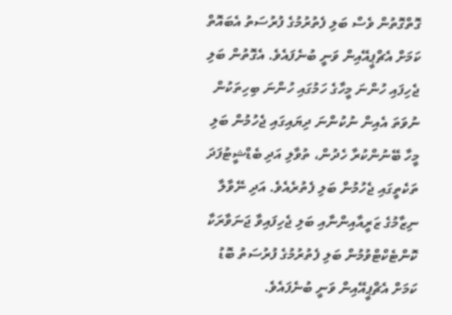ގޮތްގޮތުން ވެސް ބަލި ފެތުރުމުގެ ފުރުސަތު އެބައޮތް ކަމަށް އެޗްޕީއޭއިން ވަނީ ބުނެފައެވެ. އެގޮތުން ބަލި ޖެހިފައި ހުންނަ މީހާގެ ހަމުގައި ހުންނަ ބިހިތަކުން ނުވަތަ އެއިން ނުކުންނަ ދިޔައިގައި ޖެހުމުން ބަލި މީހާ ބޭނުންކުރާ ހެދުން، ތުވާލި އަދި ބެޑްޝީޓުފަދަ ތަކެތީގައި ޖެހުމުން ބަލި ފެތުރެއެވެ. އަދި ނޭވާލާ ނިޒާމުގެ ޒަރީއާއިންނާއި ބަލި ޖެހިފައިވާ ޖަނަވާރަކާ ކޮންޓެކްޓްވުމުން ބަލި ފެތުރުމުގެ ފުރުސަތު ބޮޑު ކަމަށް އެޗްޕީއޭއިން ވަނީ ބުނެފައެވެ.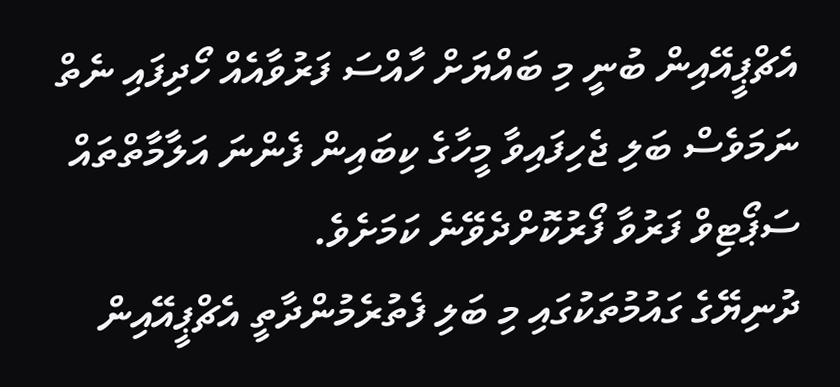އެޗްޕީއޭއިން ބުނީ މި ބައްޔަށް ހާއްސަ ފަރުވާއެއް ހޯދިފައި ނެތް ނަމަވެސް ބަލި ޖެހިފައިވާ މީހާގެ ކިބައިން ފެންނަ އަލާމާތްތައް ސަޕޯޓިވް ފަރުވާ ފޯރުކޮށްދެވޭނެ ކަމަށެވެ.
ދުނިޔޭގެ ގައުމުތަކުގައި މި ބަލި ފެތުރެމުންދާތީ އެޗްޕީއޭއިން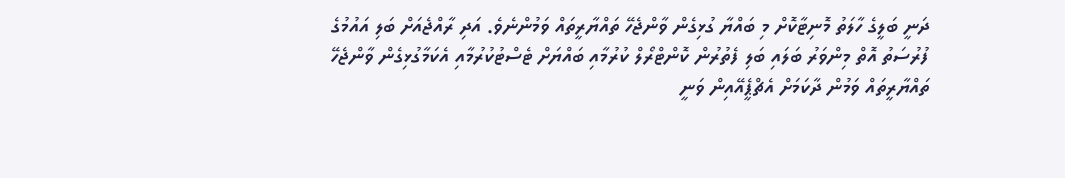ދަނީ ބަލީގެ ހާލަތު މޮނިޓާކޮށް މި ބައްޔާ ގުޅިގެން ވާންޖެހޭ ތައްޔާރީތައް ވަމުންނެވެ. އަދި ރާއްޖެއަށް ބަލި އައުމުގެ ފުރުސަތު އޮތް މިންވަރު ބަލައި ބަލި ފެތުރުން ކޮންޓްރޯލް ކުރުމާއި ބައްޔަށް ޓެސްޓުކުރުމާއި އެކަމާގުޅިގެން ވާންޖެހޭ ތައްޔާރީތައް ވަމުން ދާކަމަށް އެޗްޕީެއޭއިން ވަނީ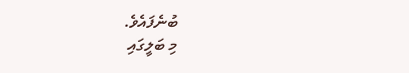ބުނެފައެވެ.
މި ބަލީގައި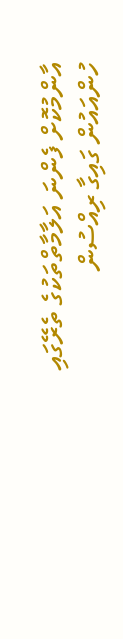އާންމުކޮށް ފެންނަ އަލާމާތްތަކުގެ ތެރޭގައި ހުންއައުން ގައިގާ ރިއްސުން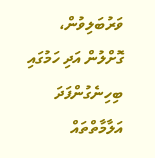ވަރުބަލިވުން، ގޮށްލުން އަދި ހަމުގައި ބިހިނެގުންފަދަ އަލާމާތްތައް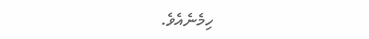ހިމެނެއެވެ.